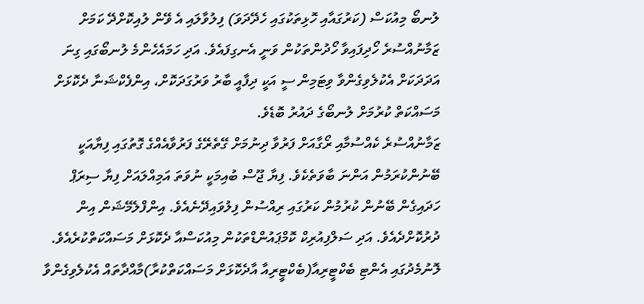ލުނބޯ މިއުކަސް (ކަރުގައާއި ހޮޅިތަކުގައި ހެދޭދަވަ) ފިލުވާލައި އެ ވޭން ލުއިކޮށްދޭ ކަމަށް ޒަމާނުއްސުރެ ހޯދިފައިވާ ހޯދުންތަކުން ވަނީ އެނގިފައެވެ. އަދި ހަމައެހެންމެ ލުނބޯގައި ގިނަ އަދަދަކަށް އެކުލެވިގެންވާ ވިޓަމިން ސީ އަކީ ދިފާއީ ބާރު ވަރުގަދަކޮށް، އިންފެކްޝަނާ ދެކޮޅަށް މަސައްކަތް ކުރުމަށް ލުނބޯގެ ދައުރު ބޮޑެވެ.
ޒަމާނުއްސުރެ ކެއްސުމާއި ރޯގާއަށް ފަރުވާ ދިނުމަށް ގޭތެރޭގެ ފަރުވާއެއްގެ ގޮތުގައި ފިޔާއަކީ ބޭނުންކުރަމުން އަންނަ ބާވަތެކެވެ. ފިޔާ ޖޫސް ބުއިމަކީ ނުވަތަ އަމިއްލައަށް ފިޔާ ސިރަޕް ހަދައިގެން ބޭނުން ކުރުމުން ކަރުގައި ރިއްސުން ފިލުވައިދޭނެއެވެ. އިންފްލެމޭޝަން އިން ދުރުކޮށްދެއެވެ. އަދި ސަލްފިއުރިކް ކޮމްޕައުންޑްތަކުން މިއުކަސްއާ ދެކޮޅަށް މަސައްކަތްކުރެއެވެ.
ލޮނުމެދުގައި އެންޓި ބެކްޓީރިއާ(ބެކްޓީރިއާ އާދެކޮޅަށް މަސައްކަތްކުރާ)މާއްދާތައް އެކުލެވިގެންވާ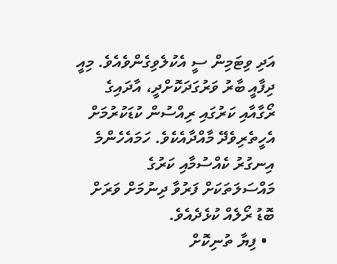އަދި ވިޓަމިން ސީ އެކުލެވިގެންވެއެވެ. މިއީ ދިފާއީ ބާރު ވަރުގަދަކޮށްދީ، އާދައިގެ ރޯގާއާއި ކަރުގައި ރިއްސުން ކުޑަކުރުމަށް އެހީތެރިވެދޭ މާއްދާއެކެވެ. ހަމައެހެންމެ އިނގުރު ކެއްސުމާއި ކަރުގެ މައްސަލަތަކަށް ފަރުވާ ދިނުމަށް ވަރަށް ބޮޑު ރޯލެއް ކުޅެދެއެވެ.
  • ފިޔާ ތުނިކޮށް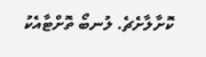ކޮށާލާށެޗެ. ލުނބޯ ތޮށްޓާއެކު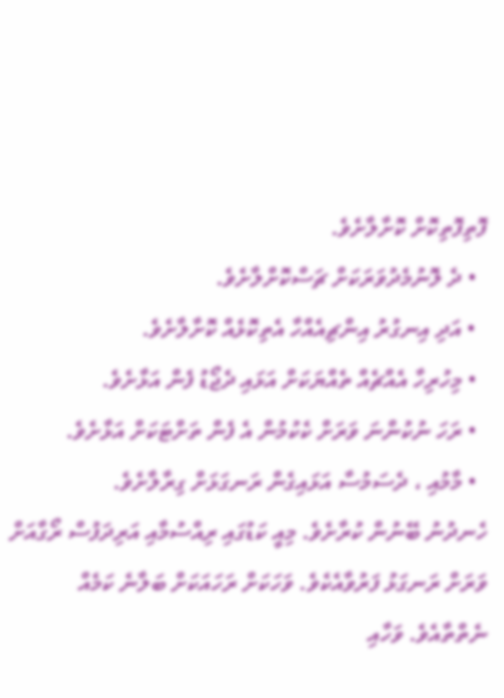ފޮތިފޮތިކޮށް ކޮށާލާށެވެ.
  • ދެ ލޮނުމެދުވަރަކަށް ޗަސްކޮށްލާށެވެ.
  • އަދި އިނގުރު އިންޗިއެއްހާ އެތިކޮޅެއް ކޮށާލާށެވެ.
  • މިހުރިހާ އެއްޗެއް ތެއްޔަކަށް އަޅައި ދެޖޯޑު ފެން އަޅާށެވެ.
  • ރަހަ ނުކުންނަ ވަރަށް ކެކުމުން އެ ފެން ތަށްޓަކަށް އަޅާށެވެ.
  • މާމުއި ، ދެސަމުސާ އަޅައިގެން ރަނގަޅަށް ގިރާލާށެވެ.
ހެނދުނު ބޭނުން ކުރާށެވެ. މިއީ ކަޑުގައި ރިއްސުމާއި އަރިދަފުސް ރޯގާއަށް ވަރަށް ރަނގަޅު ފަރުވާއެކެވެ. ވަހަކަށް ރަހައަކަށް ބަލާނެ ކަމެއް ނެތްތާއެވެ. ވަހާއި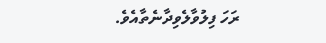ރަހަ ފިލުވާލެވިދާނެތާއެވެ.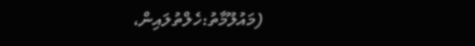(މައުލޫމާތު:ހެލްތުލައިން،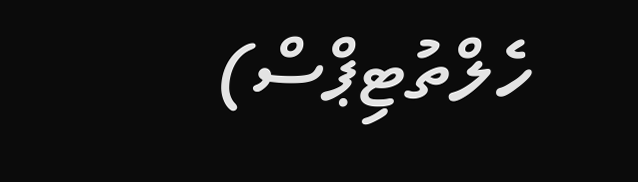ހެލްތުޓިޕްސް)